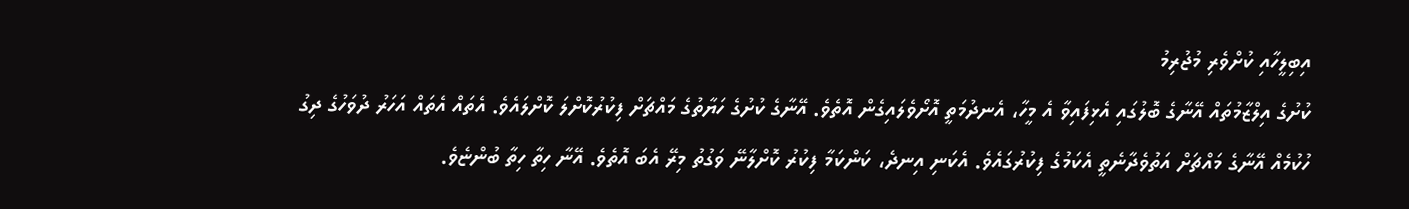އިބިލީހާއި ކުށްވެރި މުޖުރިމު
ކުށުގެ އިލްޒާމުތައް އޭނާގެ ބޮލުގައި އެޅިފައިވާ އެ މީހާ، އެނދުމަތީ އޮށޯވެލައިގެން އޮތެވެ. އޭނާގެ ކުށުގެ ހަޔާތުގެ މައްޗަށް ފިކުރުކޮށްލަ ކޮށްލައެވެ. އެތައް އެތައް އަހަރު ދުވަހުގެ ދިގު ހުކުމެއް އޭނާގެ މައްޗަށް އަތުވެދާނެތީ އެކަމުގެ ފިކުރުގައެވެ. އެކަނި އިނދެ، ކަންކަމާ ފިކުރު ކޮށްލާނޭ ވަގުތު މިރޭ އެބަ އޮތެވެ. އޭނާ ހިތާ ހިތާ ބުންޏެވެ.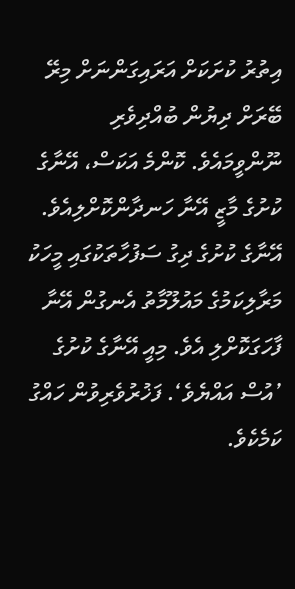އިތުރު ކުށަކަށް އަރައިގަންނަށް މިރޭ ބޭރަށް ދިޔުން ބުއްދިވެރި ނޫންވީމައެވެ. ކޮންމެ އަކަސް، އޭނާގެ ކުށުގެ މާޒީ އޭނާ ހަނދާންކޮށްލިއެވެ.
އޭނާގެ ކުށުގެ ދިގު ސަފުހާތަކުގައި މީހަކު މަރާލިކަމުގެ މައުލޫމާތު އެނގުން އޭނާ ފާހަގަކޮށްލި އެވެ. މިއީ އޭނާގެ ކުށުގެ ’އުސް އައްޔެވެ‘. ފަޚުރުވެރިވުން ހައްގު ކަމެކެވެ.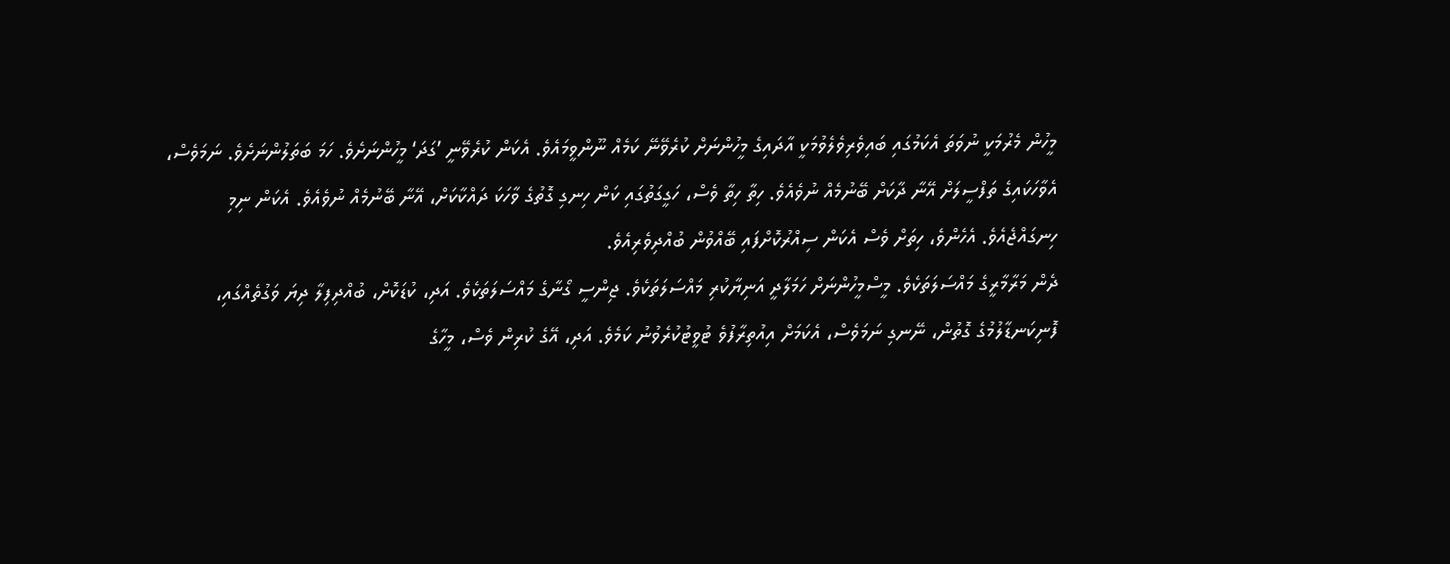މީހުން މެރުމަކީ ނުވަތަ އެކަމުގައި ބައިވެރިވެލެވުމަކީ އާދައިގެ މީހުންނަށް ކުރެވޭނޭ ކަމެއް ނޫންވީމައެވެ. އެކަން ކުރެވޭނީ ’ގަދަ‘ މީހުންނަށެވެ. ހަމަ ބަތަލުންނަށެވެ. ނަމަވެސް، އެވާހަކައިގެ ތަފްސީލަށް އޭނާ ދާކަށް ބޭނުމެއް ނުވެއެވެ. ހިތާ ހިތާ ވެސް، ހަގީގަތުގައި ކަން ހިނގި ގޮތުގެ ވާހަކަ ދައްކާކަށް، އޭނާ ބޭނުމެއް ނުވެއެވެ. އެކަން ނިމި ހިނގައްޖެއެވެ. އެހެންވެ، ހިތަށް ވެސް އެކަން ސިއްރުކޮށްފައި ބޭއްވުން ބުއްދިވެރިއެވެ.
ދެން މަރާމާރީގެ މައްސަލަތަކެވެ. މީސްމީހުންނަށް ހަމަލާދީ އަނިޔާކުރި މައްސަލަތަކެވެ. ޖިންސީ ގޯނާގެ މައްސަލަތަކެވެ. އަދި، ކުޑަކޮށް، ބުއްދިފިލާ ދިޔަ ވަގުތެއްގައި، ފޮނިކަނޑާލުމުގެ ގޮތުން، ނޭނގި ނަމަވެސް، އެކަމަށް އިއުތިރާފުވެ ޓުވީޓުކުރެވުނު ކަމެވެ. އަދި، އޭގެ ކުރިން ވެސް، މީހާގެ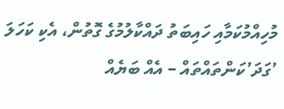މުހިއްމުކަމާއި ހައިބަތު ދައްކާލުމުގެ ގޮތުން، އެކި ކަހަލަ ’ގަދަ’ކަންތައްތައް – އެއް ބަޔެއް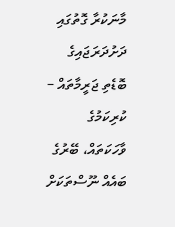މާނަކުރާ ގޮތުގައި ދަށުދަރަޖައިގެ ބޮޑެތި ޖަރީމާތައް – ކުރިކަމުގެ ވާހަކަތައް، ބޭރުގެ ބައެއް ނޫސްތަކަށް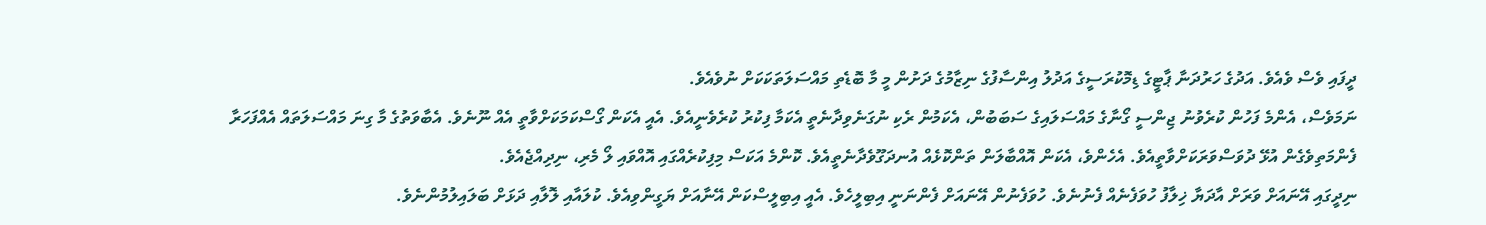ދީފައި ވެސް ވެއެވެ. އަދުގެ ހަރުދަނާ ޕާޓީގެ ޑިމޮކުރަސީގެ އަދުލު އިންސާފުގެ ނިޒާމުގެ ދަށުން މީ މާ ބޮޑެތި މައްސަލަތަކަކަށް ނުވެއެވެ.
ނަމަވެސް، އެންމެ ފަހުން ކުރެވުނު ޖިންސީ ގޯނާގެ މައްސަލައިގެ ސަބަބުން، އެކަމުން ރެކި ނުގަނެވިދާނެތީ އެކަމާ ފިކުރު ކުރެވެނީއެވެ. އެއީ އެކަން ގޯސްކަމަކަށްވާތީ އެއް ނޫނެވެ. އެބާވަތުގެ މާ ގިނަ މައްސަލަތައް އެއްފަހަރާ ފެންމަތިވެގެން އުޅޭ ދުވަސްވަރަކަށްވާތީއެވެ. އެހެންވެ، އެކަން އޮއްބާލަން ތަންކޮޅެއް އުނދަގޫވެދާނެތީއެވެ. ކޮންމެ އަކަސް މިފިކުރެއްގައި އޮއްވައި ލޯ މެރި، ނިދިއްޖެއެވެ.
ނިދީގައި އޭނައަށް ވަރަށް އާދަޔާ ޚިލާފު ހުވަފެނެއް ފެނުނެވެ. ހުވަފެނުން އޭނައަށް ފެންނަނީ އިބިލީހެވެ. އެއީ އިބިލީސްކަން އޭނާއަށް ޔަގީންވިއެވެ. ކުލައާއި ލޮލާއި ދަޅަށް ބަލައިލުމުންނެވެ.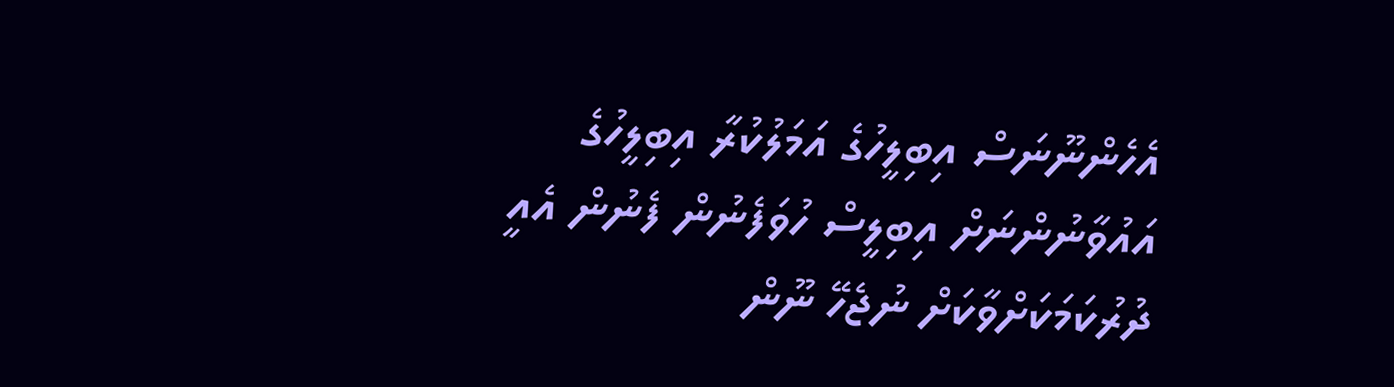އެހެންނޫނަސް އިބިލީހުގެ އަމަލުކުރާ އިބިލީހުގެ އައުވާނުންނަށް އިބިލީސް ހުވަފެނުން ފެނުން އެއީ ދުރުކަމަކަށްވާކަށް ނުޖެހޭ ނޫން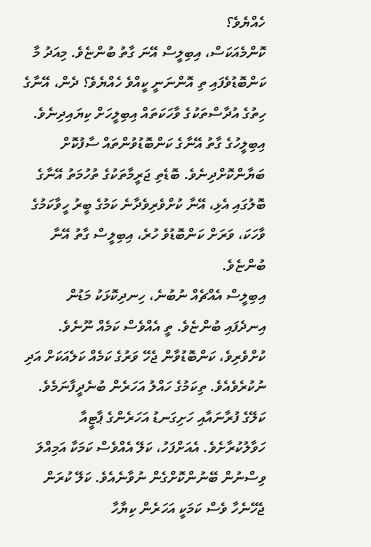ހެއްޔެވެ؟
ކޮންމެއަކަސް، އިބިލީސް އޭނަ ގާތު ބުންޏެވެ. މިއަދު މާ ކަންބޮޑުވެފައި ތި އޮންނަނީ ކީއްވެ ހެއްޔެވެ؟ ދެން، އޭނާގެ ހިތުގެ އުދާސްތަކުގެ ވާހަކަތައް އިބިލީހަށް ކިޔައިދިނެވެ. އިބިލީހުގެ ގާތު އޭނާގެ ކަންބޮޑުވުންތައް ސާފުކޮށް ބަޔާންކޮށްދިނެވެ. ބޮޑެތި ޖަރީމާތަކުގެ ތުހުމަތު އޭނާގެ ބޮލުގައި އެޅި، އޭނާ ކުށްވެރިވެދާނެ ކަމުގެ ބީރު ހީވާކަމުގެ ވާހަކަ، ވަރަށް ކަންބޮޑުވެ ހުރެ، އިބިލީސް ގާތު އޭނާ ބުންޏެވެ.
އިބިލީސް އެއްޗެއް ނުބުނެ، ހިނދިކޮޅަކު މަޑުން އިނދެފައި ބުންޏެވެ. ތީ އެއްވެސް ކަމެއް ނޫނެވެ. ކުށްވެރިވެ، ކަންބޮޑުވާން ޖެހޭ ވަރުގެ ކަމެއް ކަލެއަކަށް އަދި ނުކުރެވެއެވެ. ތިކަމުގެ ހައްލު އަހަރެން ބުނެދީފާނަމެވެ. ކަލޭގެ ފުރާނައާއި ހަށިގަނޑު އަހަރެންގެ ޕާޓީއާ ހަވާލުކުރާށެވެ. އެއަށްފަހު، ކަލޭ އެއްވެސް ކަމަކާ އަމިއްލަ ވިސްނުން ބޭނުންކޮށްގެން ނުވާނެއެވެ. ކަލޭ ކުރަން ޖެހޭނެހާ ވެސް ކަމަކީ އަހަރެން ކިޔާހާ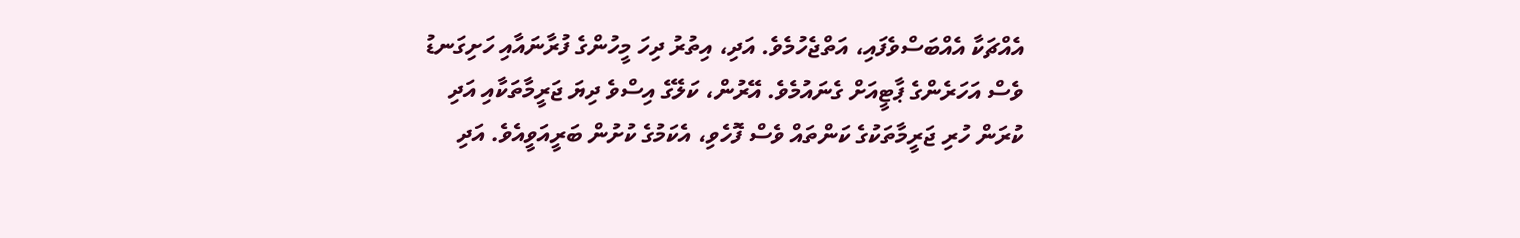އެއްޗަކާ އެއްބަސްވެފައި، އަތްޖެހުމެވެ. އަދި، އިތުރު ދިހަ މީހުންގެ ފުރާނައާއި ހަށިގަނޑު ވެސް އަހަރެންގެ ޕާޓީއަށް ގެނައުމެވެ. އޭރުން، ކަލޭގެ އިސްވެ ދިޔަ ޖަރީމާތަކާއި އަދި ކުރަން ހުރި ޖަރީމާތަކުގެ ކަންތައް ވެސް ފޮހެވި، އެކަމުގެ ކުށުން ބަރީއަވީއެވެ. އަދި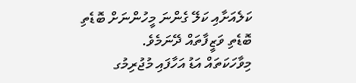ކަލެއަށާއި ކަލޭ ގެންނަ މީހުންނަށް ބޮޑެތި ބޮޑެތި ވަޒީފާތައް ދޭނަމެވެ.
މިވާހަކަތައް އަޑު އަހާފައި މުޖުރިމުގ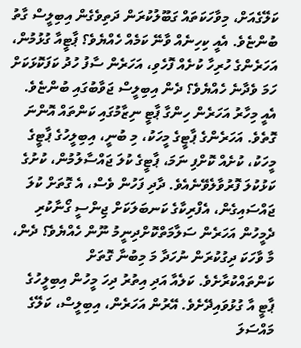ކަލޭގެއަށް، މިވާހަކަތައް ގަބޫލުކުރަން ދަތިވެގެން އިބިލީސް ގާތު ބުންޏެވެ. އެއީ ކިހިނެއް ވާނޭ ކަމެއް ހެއްޔެވެ؟ ޕާޓީއާ ގުޅުމުން، އަހަރެންގެ ހުރިހާ ކުށެއް ފޮހެވި، އަހަރެން ސާފު ހުދު ކަފަކޮޅަކަށް ހަމަ ވެދާނެ ހެއްޔެވެ؟ ދެން އިބިލީސް ޖަވާބުގައި ބުންޏެވެ. އެއީ މިހާރު އަހަރެން ހިންގާ ޕާޓީ ނިޒާމުގައި ކަންތައް އޮންނަ ގޮތެވެ. އަހަރެންގެ ޕާޓީގެ މީހަކު، މި ބުނީ، އިބިލީހުގެ ޕާޓީގެ މީހަކު، ކުށެއް ކޮށްފި ނަމަ، ޕާޓީގެ ކުލަ ޖައްސާލުމުން، ކުށުގެ ކަޅުކުލަ ފޮރުވާލެވޭނެއެވެ. ދާދި ފަހުން ވެސް، އެ ގޮތަށް ކުލަ ޖައްސައިގެން، އެފްރިކާގެ ކަނބަލަކަށް ޖިންސީ ގޯނާކުރި ދެމީހުން އަހަރެން ސަލާމަތްކޮށްދިނީމު ނޫން ހެއްޔެވެ؟ ދެން، މާ ވާހަކަ ދިގުކުރަން ނުހަދާ މަ މިބުނާ ގޮތަށް ކަންތައްކުރާށެވެ. ކަލެއާ އަދި އިތުރު ދިހަ މީހުން އިބިލީހުގެ ޕާޓީ އާ ގުޅުވައިދޭށެވެ. އޭރުން އަހަރެން، އިބިލީސް، ކަލޭގެ މައްސަލަ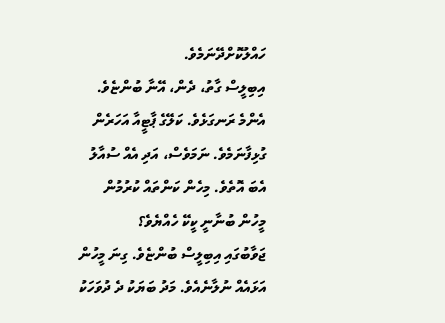ހައްލުކޮށްދޭނަމެވެ.
އިބިލީސް ގާތު، ދެން، އޭނާ ބުންޏެވެ. އެންމެ ރަނގަޅެވެ. ކަލޭގެ ޕާޓީއާ އަހަރެން ގުޅިފާނަމެވެ. ނަމަވެސް، އަދި އެއް ސުއާލު އެބަ އޮތެވެ. މިހެން ކަންތައް ކުރުމުން މީހުން ބުނާނީ ކީކޭ ހެއްޔެވެ؟
ޖަވާބުގައި އިބިލީސް ބުންޏެވެ. ގިނަ މީހުން އަޅައެއް ނުލާނެއެވެ. މަދު ބަޔަކު ދެ ދުވަހަކު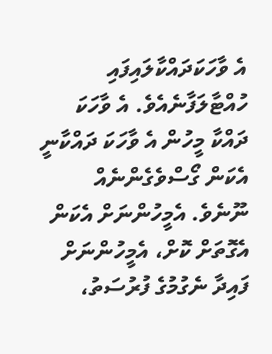އެ ވާހަކަދައްކާލައިފައި ހުއްޓާލަފާނެއެވެ. އެ ވާހަކަ ދައްކާ މީހުން އެ ވާހަކަ ދައްކާނީ އެކަން ގޯސްވެގެންނެއް ނޫނެވެ. އެމީހުންނަށް އެކަން އެގޮތަށް ކޮށް، އެމީހުންނަށް ފައިދާ ނެގުމުގެ ފުރުސަތު،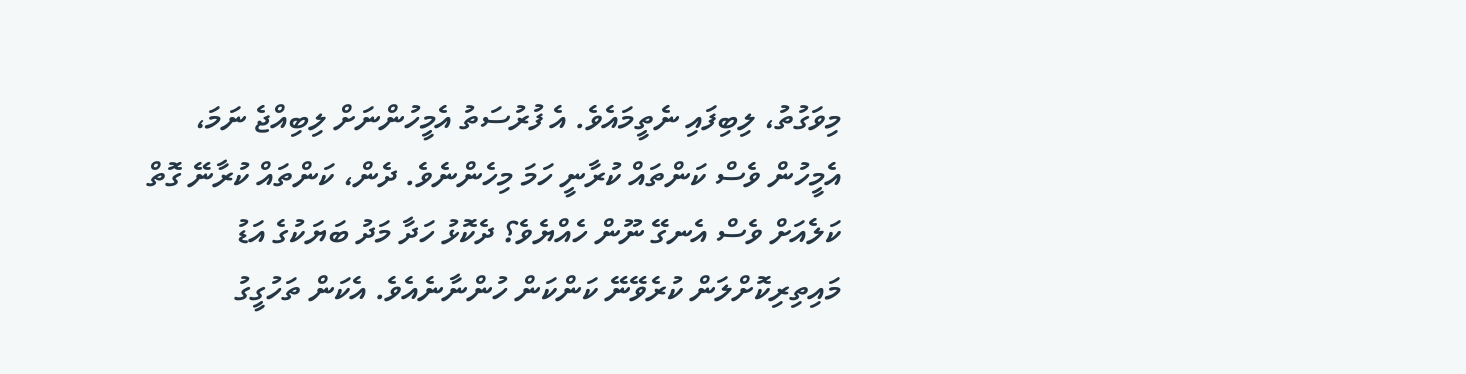މިވަގުތު، ލިބިފައި ނެތީމައެވެ. އެ ފުރުސަތު އެމީހުންނަށް ލިބިއްޖެ ނަމަ، އެމީހުން ވެސް ކަންތައް ކުރާނީ ހަމަ މިހެންނެވެ. ދެން، ކަންތައް ކުރާނޭ ގޮތް ކަލެއަށް ވެސް އެނގޭ ނޫން ހެއްޔެވެ؟ ދެކޮޅު ހަދާ މަދު ބަޔަކުގެ އަޑު މައިތިރިކޮށްލަން ކުރެވޭނޭ ކަންކަން ހުންނާނެއެވެ. އެކަން ތަހުގީގު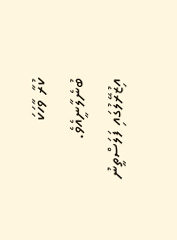ކުރާ ވާހަކަ ބުނެލާނީއެވެ. އިޒުރޭލުގައި ފަލަސްތީނު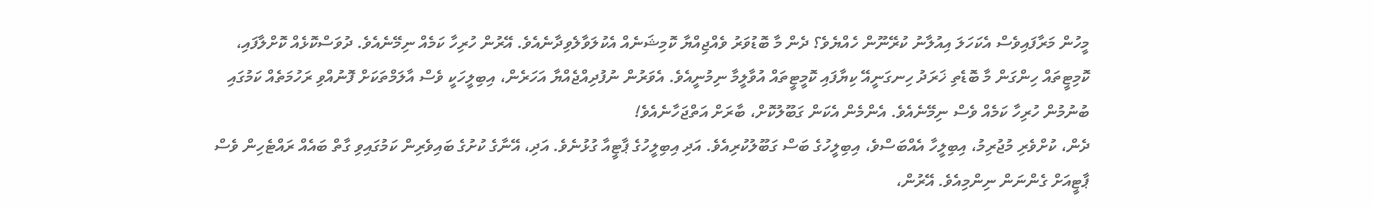މީހުން މަރާފައިވެސް އެކަހަލަ އިއުލާނު ކުރޭނޫން ހެއްޔެވެ؟ ދެން މާ ބޮޑުވަރު ވެއްޖިއްޔާ ކޮމިޝަނެއް އެކުލަވާލެވިދާނެއެވެ. އޭރުން ހުރިހާ ކަމެއް ނިމޭނެއެވެ. ދުވަސްކޮޅެއް ކޮށްލާފައި، ކޮމިޓީތައް ހިންގަން މާ ބޮޑެތި ޚަރަދު ހިނގަނީއޭ ކިޔާފައި ކޮމީޓީތައް އުވާލީމާ ނިމުނީއެވެ. އެވަރުން ނުފުދިއްޖެއްޔާ އަހަރެން، އިބިލީހަކީ ވެސް އާލަމްތަކަށް ފޮނުއްވި ރަހުމަތެއް ކަމުގައި ބުނުމުން ހުރިހާ ކަމެއް ވެސް ނިމޭނެއެވެ. އެންމެން އެކަން ގަބޫލުކޮށް، ބާރަށް އަތްޖަހާނެއެވެ!
ދެން، ކުށްވެރި މުޖުރިމު، އިބިލީހާ އެއްބަސްވެ، އިބިލީހުގެ ބަސް ގަބޫލުކުރިއެވެ. އަދި އިބިލީހުގެ ޕާޓީއާ ގުޅުނެވެ. އަދި، އޭނާގެ ކުށުގެ ބައިވެރިން ކަމުގައިވި ގާތް ބައެއް ރައްޓެހިން ވެސް ޕާޓީއަށް ގެންނަން ނިންމިއެވެ. އޭރުން،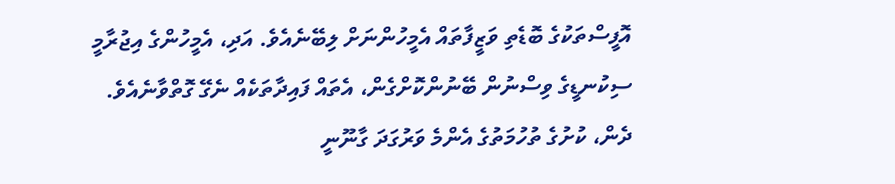އޮފީސްތަކުގެ ބޮޑެތި ވަޒީފާތައް އެމީހުންނަށް ލިބޭނެއެވެ. އަދި، އެމީހުންގެ އިޖުރާމީ ސިކުނޑީގެ ވިސްނުން ބޭނުންކޮށްގެން، އެތައް ފައިދާތަކެއް ނެގޭ ގޮތްވާނެއެވެ.
ދެން، ކުށުގެ ތުހުމަތުގެ އެންމެ ވަރުގަދަ ގާނޫނީ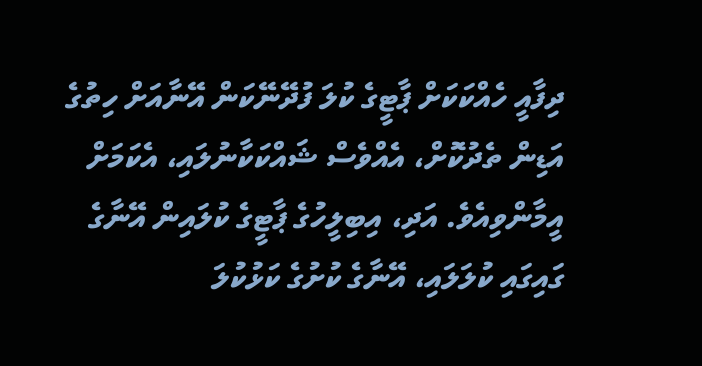ދިފާއީ ހެއްކަކަށް ޕާޓީގެ ކުލަ ފުދޭނޭކަން އޭނާއަށް ހިތުގެ އަޑިން ތެދުކޮށް، އެއްވެސް ޝައްކަކާނުލައި، އެކަމަށް އީމާންވިއެވެ. އަދި، އިބިލީހުގެ ޕާޓީގެ ކުލައިން އޭނާގެ ގައިގައި ކުލަލައި، އޭނާގެ ކުށުގެ ކަޅުކުލަ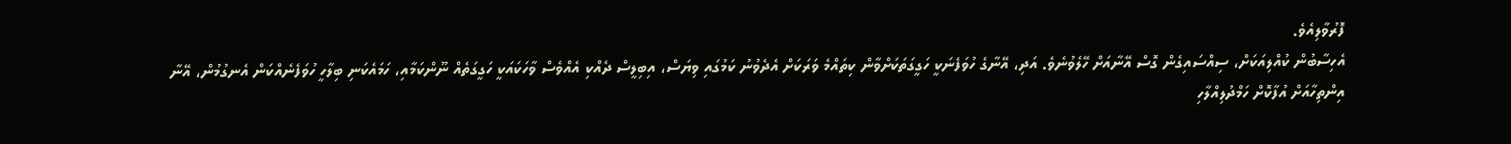ފޮރުވާލިއެވެ.
އެހިސާބުން ކުއްލިއަކަށް، ސިއްސައިގެން ގޮސް އޭނާއަށް ހޭލެވުނެވެ. އަދި، އޭނާގެ ހުވަފެނަކީ ހަގީގަތަކަށްވާން ކިތައްމެ ވަރަކަށް އެދެވުނު ކަމުގައި ވިޔަސް، އިބިލީސް ދެއްކި އެއްވެސް ވާހަކައަކީ ހަގީގަތެއް ނޫންކަމާއި، ހަމައެކަނި ބިލާހީ ހުވަފެނެއްކަން އެނގުމުން، އޭނާ އިންތިހާއަށް އުފާކޮށް ހަމްދުލިއްލާހި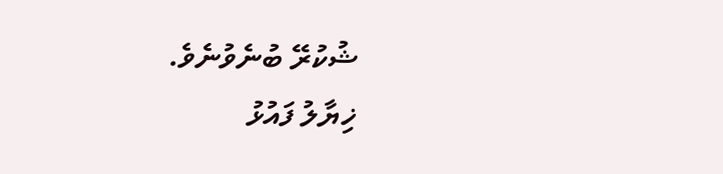ޝުކުރޭ ބުނެވުނެވެ.
ޚިޔާލު ފައުޅު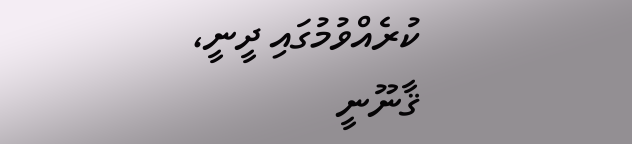ކުރެއްވުމުގައި ދީނީ، ޤާނޫނީ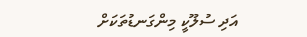އަދި ސުލޫކީ މިންގަނޑުތަކަށް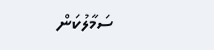ސަމާލުކަން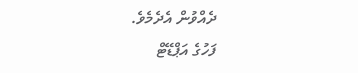ދެއްވުން އެދެމެވެ.
ފަހުގެ އަޕްޑޭޓް